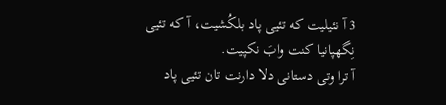3 آ نئیلیت که تئیی پاد بلکُشیت، آ که تئیی نِگهپانیا کنت وابَ نکپیت.
آ ترا وتی دستانی دلا دارنت تان تئیی پاد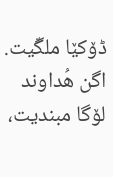ڈۆکێا ملگّیت.
اگن هُداوند لۆگا مبندیت،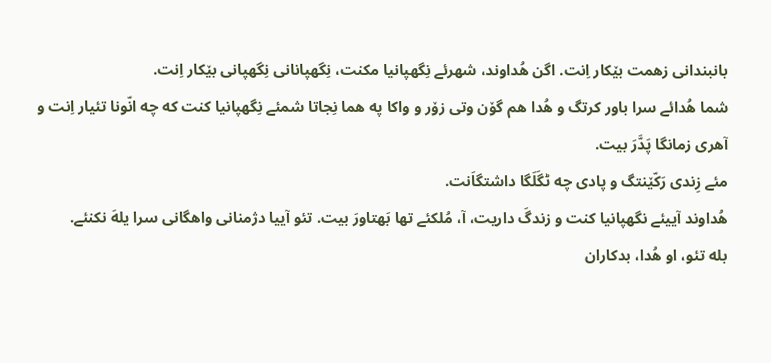بانبندانی زهمت بێکار اِنت. اگن هُداوند، شهرئے نِگهپانیا مکنت، نِگهپانانی نِگهپانی بێکار اِنت.
شما هُدائے سرا باور کرتگ و هُدا هم گۆن وتی زۆر و واکا په هما نِجاتا شمئے نِگهپانیا کنت که چه انّونا تئیار اِنت و آهری زمانگا پَدَّرَ بیت.
مئے زِندی رَکّێنتگ و پادی چه ٹگَلَگا داشتگاَنت.
هُداوند آییئے نگهپانیا کنت و زندگَ داریت، آ، مُلکئے تها بَهتاورَ بیت. تئو آییا دژمنانی واهگانی سرا یلهَ نکنئے.
بله تئو، او هُدا، بدکاران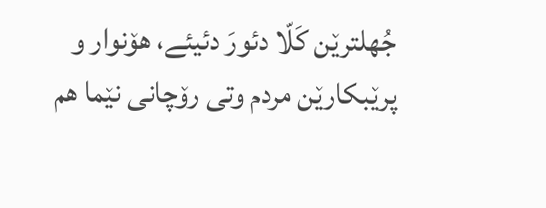جُهلترێن کَلّا دئورَ دئیئے، هۆنوار و پرێبکارێن مردم وتی رۆچانی نێما هم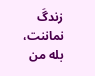زندگَ نماننت، بله من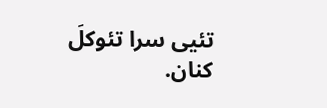تئیی سرا تئوکلَ کنان.